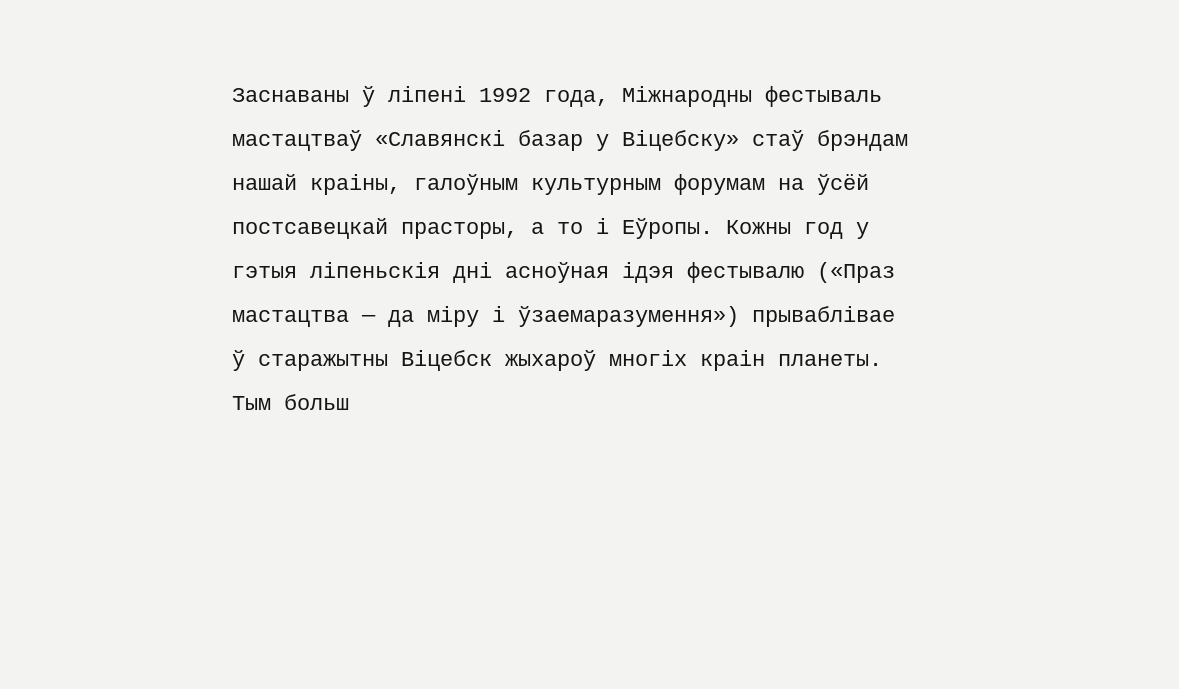Заснаваны ў ліпені 1992 года, Міжнародны фестываль мастацтваў «Славянскі базар у Віцебску» стаў брэндам нашай краіны, галоўным культурным форумам на ўсёй постсавецкай прасторы, а то і Еўропы. Кожны год у гэтыя ліпеньскія дні асноўная ідэя фестывалю («Праз мастацтва — да міру і ўзаемаразумення») прываблівае ў старажытны Віцебск жыхароў многіх краін планеты. Тым больш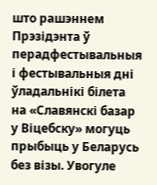што рашэннем Прэзідэнта ў перадфестывальныя і фестывальныя дні ўладальнікі білета на «Славянскі базар у Віцебску» могуць прыбыць у Беларусь без візы. Увогуле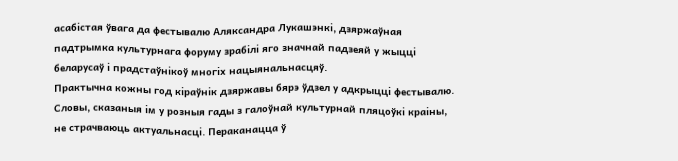асабістая ўвага да фестывалю Аляксандра Лукашэнкі, дзяржаўная падтрымка культурнага форуму зрабілі яго значнай падзеяй у жыцці беларусаў і прадстаўнікоў многіх нацыянальнасцяў.
Практычна кожны год кіраўнік дзяржавы бярэ ўдзел у адкрыцці фестывалю. Словы, сказаныя ім у розныя гады з галоўнай культурнай пляцоўкі краіны, не страчваюць актуальнасці. Пераканацца ў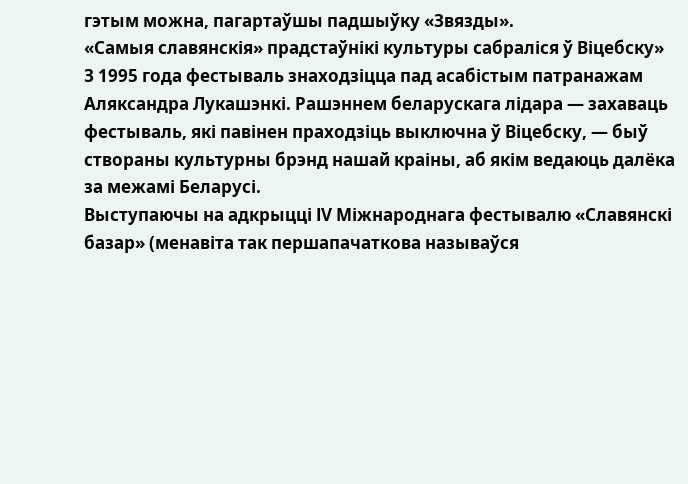гэтым можна, пагартаўшы падшыўку «Звязды».
«Самыя славянскія» прадстаўнікі культуры сабраліся ў Віцебску»
З 1995 года фестываль знаходзіцца пад асабістым патранажам Аляксандра Лукашэнкі. Рашэннем беларускага лідара — захаваць фестываль, які павінен праходзіць выключна ў Віцебску, — быў створаны культурны брэнд нашай краіны, аб якім ведаюць далёка за межамі Беларусі.
Выступаючы на адкрыцці ІV Міжнароднага фестывалю «Славянскі базар» (менавіта так першапачаткова называўся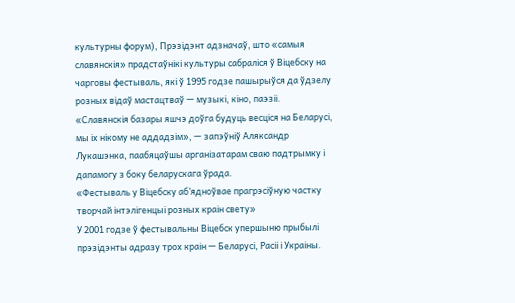культурны форум), Прэзідэнт адзначаў, што «самыя славянскія» прадстаўнікі культуры сабраліся ў Віцебску на чарговы фестываль, які ў 1995 годзе пашырыўся да ўдзелу розных відаў мастацтваў — музыкі, кіно, паэзіі.
«Славянскія базары яшчэ доўга будуць весціся на Беларусі, мы іх нікому не аддадзім», — запэўніў Аляксандр Лукашэнка, паабяцаўшы арганізатарам сваю падтрымку і дапамогу з боку беларускага ўрада.
«Фестываль у Віцебску аб’ядноўвае прагрэсіўную частку творчай інтэлігенцыі розных краін свету»
У 2001 годзе ў фестывальны Віцебск упершыню прыбылі прэзідэнты адразу трох краін — Беларусі, Расіі і Украіны.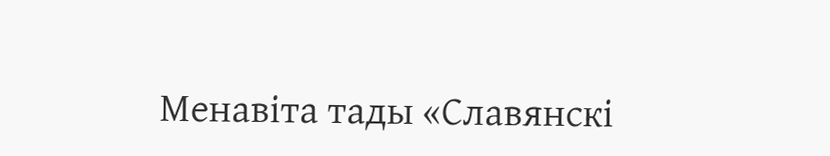Менавіта тады «Славянскі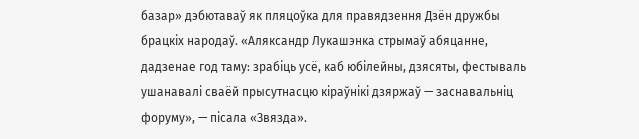базар» дэбютаваў як пляцоўка для правядзення Дзён дружбы брацкіх народаў. «Аляксандр Лукашэнка стрымаў абяцанне, дадзенае год таму: зрабіць усё, каб юбілейны, дзясяты, фестываль ушанавалі сваёй прысутнасцю кіраўнікі дзяржаў — заснавальніц форуму», — пісала «Звязда».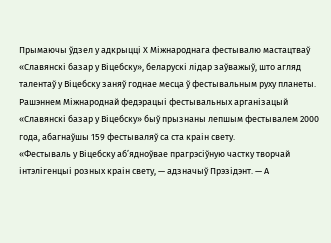Прымаючы ўдзел у адкрыцці Х Міжнароднага фестывалю мастацтваў «Славянскі базар у Віцебску», беларускі лідар заўважыў, што агляд талентаў у Віцебску заняў годнае месца ў фестывальным руху планеты. Рашэннем Міжнароднай федэрацыі фестывальных арганізацый «Славянскі базар у Віцебску» быў прызнаны лепшым фестывалем 2000 года, абагнаўшы 159 фестываляў са ста краін свету.
«Фестываль у Віцебску аб’ядноўвае прагрэсіўную частку творчай інтэлігенцыі розных краін свету, — адзначыў Прэзідэнт. — А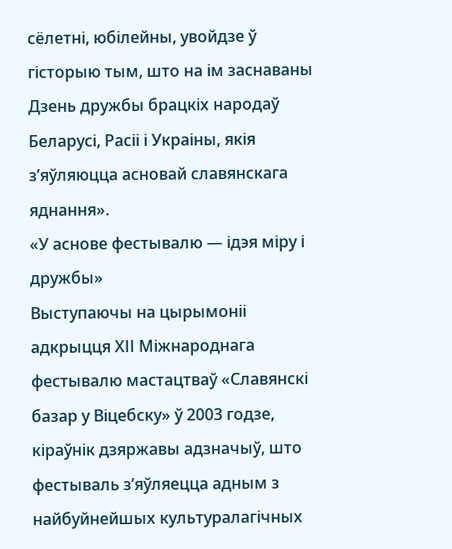сёлетні, юбілейны, увойдзе ў гісторыю тым, што на ім заснаваны Дзень дружбы брацкіх народаў Беларусі, Расіі і Украіны, якія з’яўляюцца асновай славянскага яднання».
«У аснове фестывалю — ідэя міру і дружбы»
Выступаючы на цырымоніі адкрыцця ХІІ Міжнароднага фестывалю мастацтваў «Славянскі базар у Віцебску» ў 2003 годзе, кіраўнік дзяржавы адзначыў, што фестываль з’яўляецца адным з найбуйнейшых культуралагічных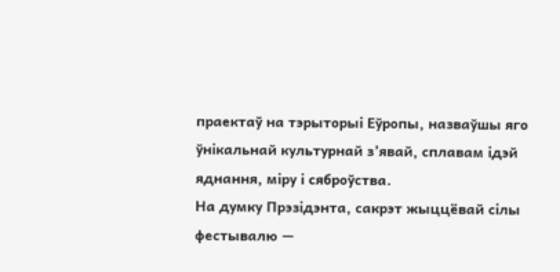праектаў на тэрыторыі Еўропы, назваўшы яго ўнікальнай культурнай з’явай, сплавам ідэй яднання, міру і сяброўства.
На думку Прэзідэнта, сакрэт жыццёвай сілы фестывалю —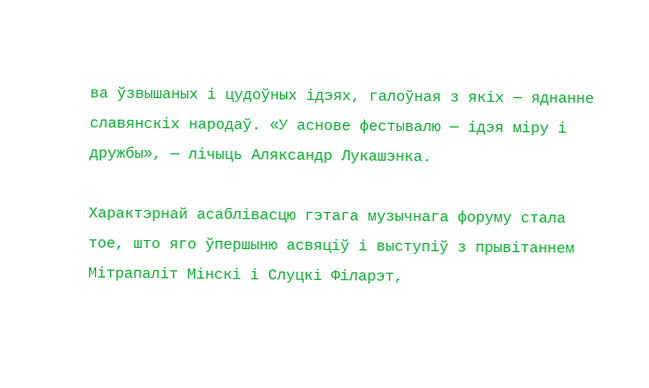ва ўзвышаных і цудоўных ідэях, галоўная з якіх — яднанне славянскіх народаў. «У аснове фестывалю — ідэя міру і дружбы», — лічыць Аляксандр Лукашэнка.

Характэрнай асаблівасцю гэтага музычнага форуму стала тое, што яго ўпершыню асвяціў і выступіў з прывітаннем Мітрапаліт Мінскі і Слуцкі Філарэт,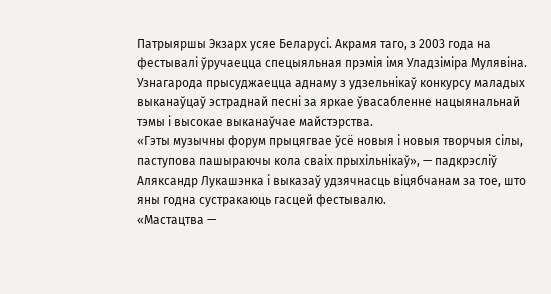Патрыяршы Экзарх усяе Беларусі. Акрамя таго, з 2003 года на фестывалі ўручаецца спецыяльная прэмія імя Уладзіміра Мулявіна. Узнагарода прысуджаецца аднаму з удзельнікаў конкурсу маладых выканаўцаў эстраднай песні за яркае ўвасабленне нацыянальнай тэмы і высокае выканаўчае майстэрства.
«Гэты музычны форум прыцягвае ўсё новыя і новыя творчыя сілы, паступова пашыраючы кола сваіх прыхільнікаў», — падкрэсліў Аляксандр Лукашэнка і выказаў удзячнасць віцябчанам за тое, што яны годна сустракаюць гасцей фестывалю.
«Мастацтва —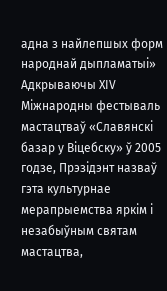адна з найлепшых форм народнай дыпламатыі»
Адкрываючы ХІV Міжнародны фестываль мастацтваў «Славянскі базар у Віцебску» ў 2005 годзе, Прэзідэнт назваў гэта культурнае мерапрыемства яркім і незабыўным святам мастацтва,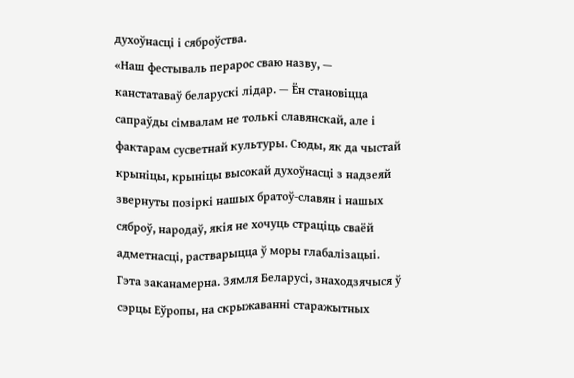духоўнасці і сяброўства.
«Наш фестываль перарос сваю назву, — канстатаваў беларускі лідар. — Ён становіцца сапраўды сімвалам не толькі славянскай, але і фактарам сусветнай культуры. Сюды, як да чыстай крыніцы, крыніцы высокай духоўнасці з надзеяй звернуты позіркі нашых братоў-славян і нашых сяброў, народаў, якія не хочуць страціць сваёй адметнасці, растварыцца ў моры глабалізацыі. Гэта заканамерна. Зямля Беларусі, знаходзячыся ў сэрцы Еўропы, на скрыжаванні старажытных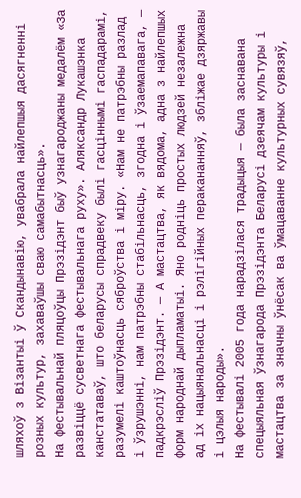шляхоў з Візантыі ў Скандынавію, увабрала найлепшыя дасягненні розных культур, захаваўшы сваю самабытнасць».
На фестывальнай пляцоўцы Прэзідэнт быў узнагароджаны медалём «За развіццё сусветнага фестывальнага руху». Аляксандр Лукашэнка канстатаваў, што беларусы спрадвеку былі гасціннымі гаспадарамі, разумелі каштоўнасць сяброўства і міру. «Нам не патрэбны разлад і ўзрушэнні, нам патрэбны стабільнасць, згодна і ўзаемапавага, — падкрэсліў Прэзідэнт. — А мастацтва, як вядома, адна з найлепшых форм народнай дыпламатыі. Яно родніць простых людзей незалежна ад іх нацыянальнасці і рэлігійных перакананняў, збліжае дзяржавы і цэлыя народы».
На фестывалі 2005 года нарадзілася традыцыя — была заснавана спецыяльная ўзнагарода Прэзідэнта Беларусі дзеячам культуры і мастацтва за значны ўнёсак ва ўмацаванне культурных сувязяў,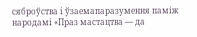сяброўства і ўзаемапаразумення паміж народамі «Праз мастацтва — да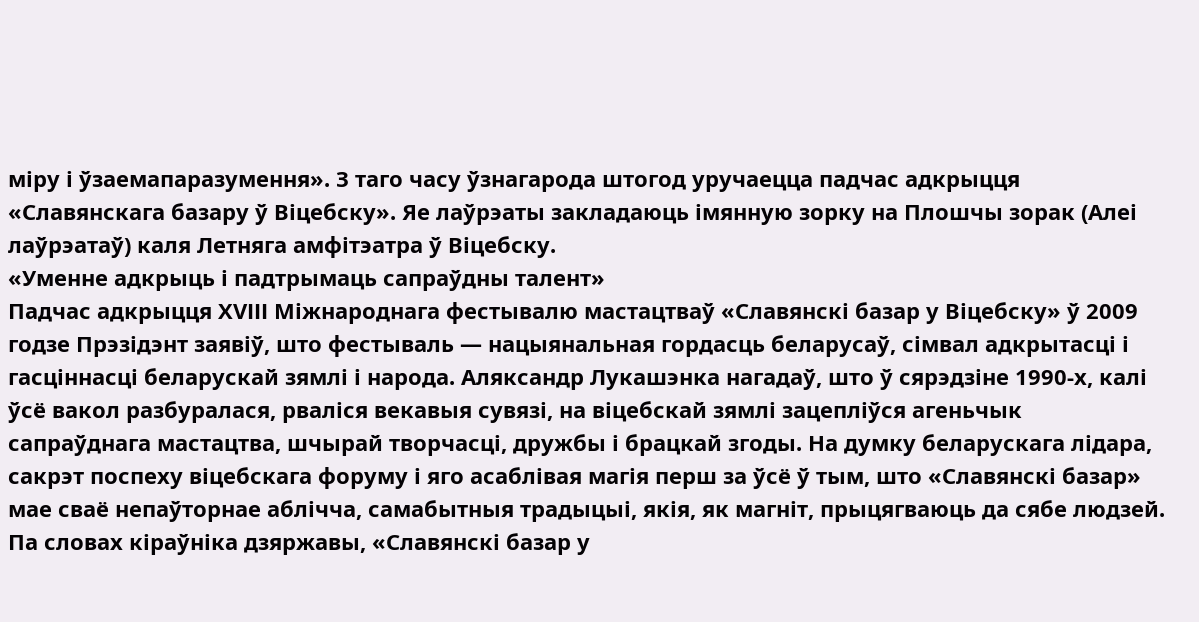міру і ўзаемапаразумення». З таго часу ўзнагарода штогод уручаецца падчас адкрыцця «Славянскага базару ў Віцебску». Яе лаўрэаты закладаюць імянную зорку на Плошчы зорак (Алеі лаўрэатаў) каля Летняга амфітэатра ў Віцебску.
«Уменне адкрыць і падтрымаць сапраўдны талент»
Падчас адкрыцця ХVІІІ Міжнароднага фестывалю мастацтваў «Славянскі базар у Віцебску» ў 2009 годзе Прэзідэнт заявіў, што фестываль — нацыянальная гордасць беларусаў, сімвал адкрытасці і гасціннасці беларускай зямлі і народа. Аляксандр Лукашэнка нагадаў, што ў сярэдзіне 1990-х, калі ўсё вакол разбуралася, рваліся векавыя сувязі, на віцебскай зямлі зацепліўся агеньчык сапраўднага мастацтва, шчырай творчасці, дружбы і брацкай згоды. На думку беларускага лідара, сакрэт поспеху віцебскага форуму і яго асаблівая магія перш за ўсё ў тым, што «Славянскі базар» мае сваё непаўторнае аблічча, самабытныя традыцыі, якія, як магніт, прыцягваюць да сябе людзей.
Па словах кіраўніка дзяржавы, «Славянскі базар у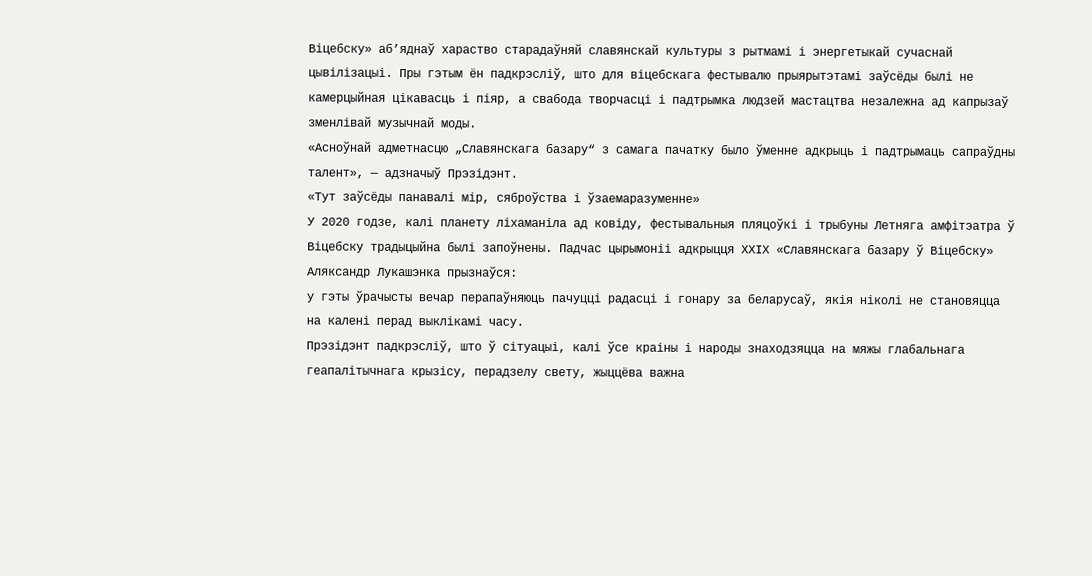Віцебску» аб’яднаў хараство старадаўняй славянскай культуры з рытмамі і энергетыкай сучаснай цывілізацыі. Пры гэтым ён падкрэсліў, што для віцебскага фестывалю прыярытэтамі заўсёды былі не камерцыйная цікавасць і піяр, а свабода творчасці і падтрымка людзей мастацтва незалежна ад капрызаў зменлівай музычнай моды.
«Асноўнай адметнасцю „Славянскага базару“ з самага пачатку было ўменне адкрыць і падтрымаць сапраўдны талент», — адзначыў Прэзідэнт.
«Тут заўсёды панавалі мір, сяброўства і ўзаемаразуменне»
У 2020 годзе, калі планету ліхаманіла ад ковіду, фестывальныя пляцоўкі і трыбуны Летняга амфітэатра ў Віцебску традыцыйна былі запоўнены. Падчас цырымоніі адкрыцця ХХІХ «Славянскага базару ў Віцебску» Аляксандр Лукашэнка прызнаўся:
у гэты ўрачысты вечар перапаўняюць пачуцці радасці і гонару за беларусаў, якія ніколі не становяцца на калені перад выклікамі часу.
Прэзідэнт падкрэсліў, што ў сітуацыі, калі ўсе краіны і народы знаходзяцца на мяжы глабальнага геапалітычнага крызісу, перадзелу свету, жыццёва важна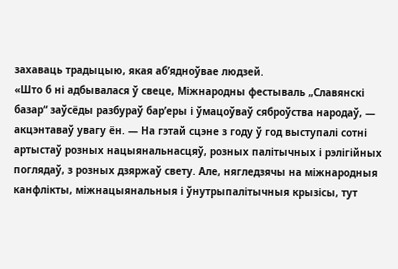захаваць традыцыю, якая аб’ядноўвае людзей.
«Што б ні адбывалася ў свеце, Міжнародны фестываль „Славянскі базар“ заўсёды разбураў бар’еры і ўмацоўваў сяброўства народаў, — акцэнтаваў увагу ён. — На гэтай сцэне з году ў год выступалі сотні артыстаў розных нацыянальнасцяў, розных палітычных і рэлігійных поглядаў, з розных дзяржаў свету. Але, нягледзячы на міжнародныя канфлікты, міжнацыянальныя і ўнутрыпалітычныя крызісы, тут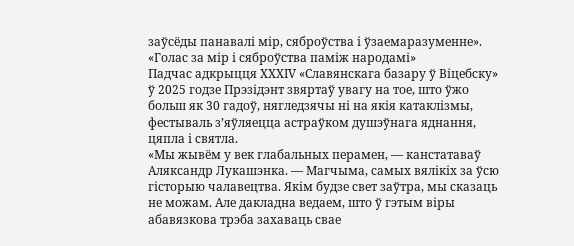заўсёды панавалі мір, сяброўства і ўзаемаразуменне».
«Голас за мір і сяброўства паміж народамі»
Падчас адкрыцця ХХХІV «Славянскага базару ў Віцебску»
ў 2025 годзе Прэзідэнт звяртаў увагу на тое, што ўжо больш як 30 гадоў, нягледзячы ні на якія катаклізмы, фестываль з’яўляецца астраўком душэўнага яднання, цяпла і святла.
«Мы жывём у век глабальных перамен, — канстатаваў Аляксандр Лукашэнка. — Магчыма, самых вялікіх за ўсю гісторыю чалавецтва. Якім будзе свет заўтра, мы сказаць не можам. Але дакладна ведаем, што ў гэтым віры абавязкова трэба захаваць свае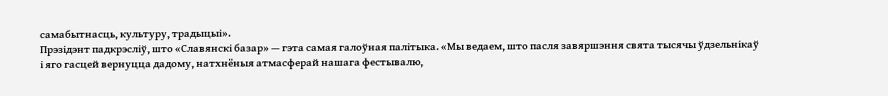самабытнасць, культуру, традыцыі».
Прэзідэнт падкрэсліў, што «Славянскі базар» — гэта самая галоўная палітыка. «Мы ведаем, што пасля завяршэння свята тысячы ўдзельнікаў і яго гасцей вернуцца дадому, натхнёныя атмасферай нашага фестывалю,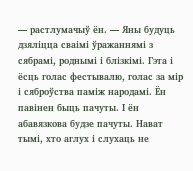— растлумачыў ён. — Яны будуць дзяліцца сваімі ўражаннямі з сябрамі, роднымі і блізкімі. Гэта і ёсць голас фестывалю, голас за мір і сяброўства паміж народамі. Ён павінен быць пачуты. І ён абавязкова будзе пачуты. Нават тымі, хто аглух і слухаць не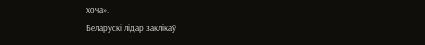хоча».
Беларускі лідар заклікаў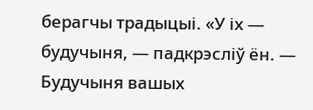берагчы традыцыі. «У іх — будучыня, — падкрэсліў ён. — Будучыня вашых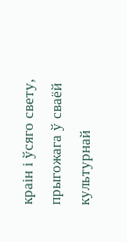краін і ўсяго свету, прыгожага ў сваёй культурнай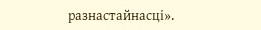разнастайнасці».